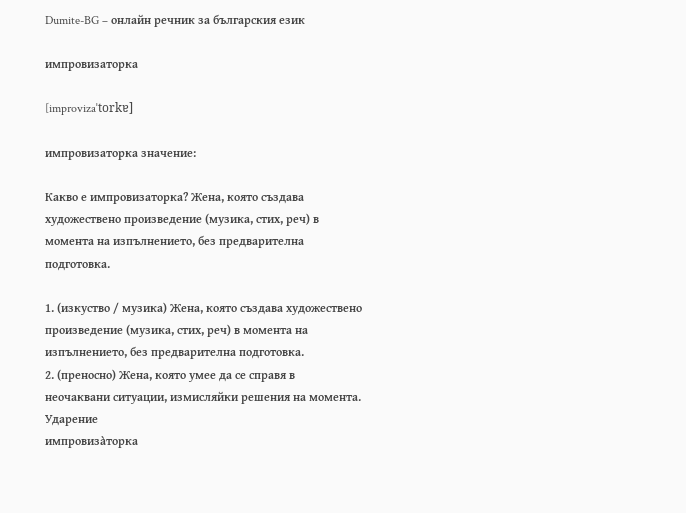Dumite-BG – онлайн речник за българския език

импровизаторка

[improvizaˈtorkɐ]

импровизаторка значение:

Какво е импровизаторка? Жена, която създава художествено произведение (музика, стих, реч) в момента на изпълнението, без предварителна подготовка.

1. (изкуство / музика) Жена, която създава художествено произведение (музика, стих, реч) в момента на изпълнението, без предварителна подготовка.
2. (преносно) Жена, която умее да се справя в неочаквани ситуации, измисляйки решения на момента.
Ударение
импровиза̀торка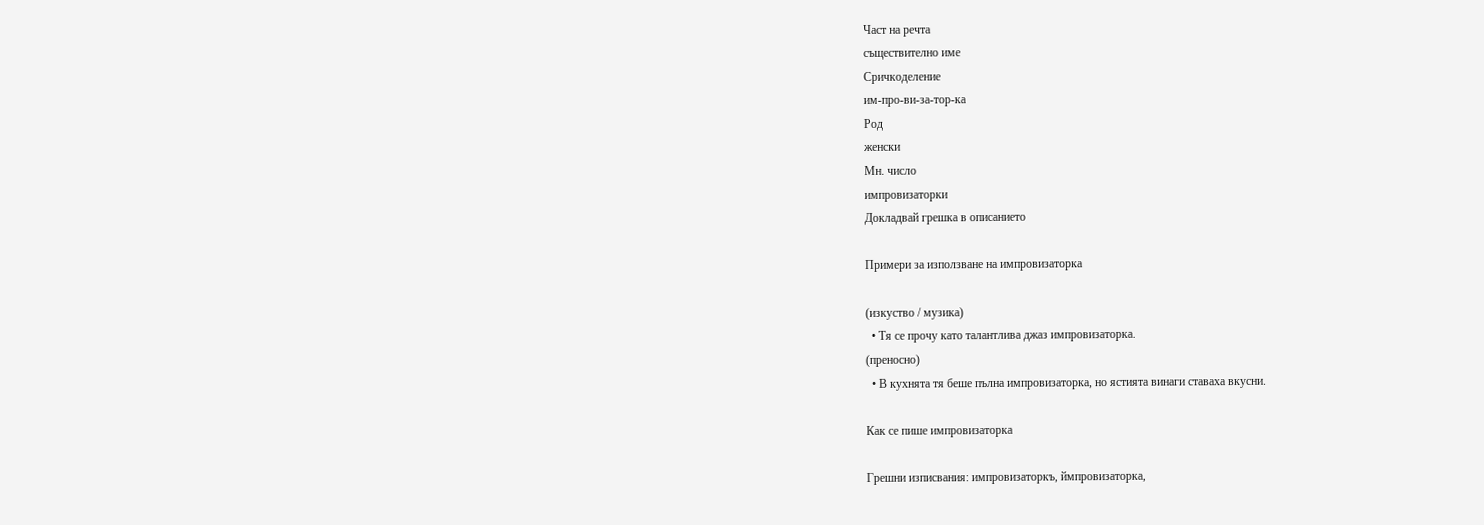Част на речта
съществително име
Сричкоделение
им-про-ви-за-тор-ка
Род
женски
Мн. число
импровизаторки
Докладвай грешка в описанието

Примери за използване на импровизаторка

(изкуство / музика)
  • Тя се прочу като талантлива джаз импровизаторка.
(преносно)
  • В кухнята тя беше пълна импровизаторка, но ястията винаги ставаха вкусни.

Как се пише импровизаторка

Грешни изписвания: импровизаторкъ, ймпровизаторка,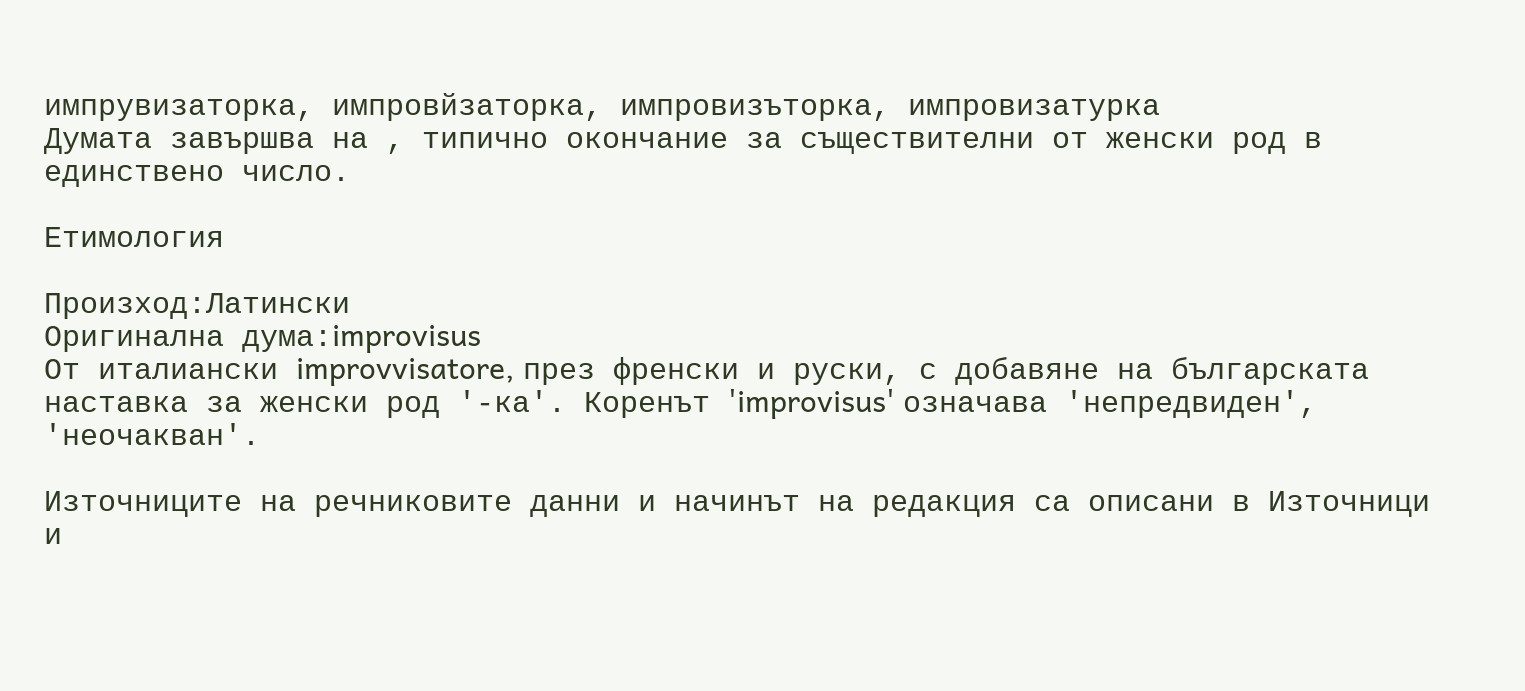импрувизаторка, импровйзаторка, импровизъторка, импровизатурка
Думата завършва на , типично окончание за съществителни от женски род в единствено число.

Етимология

Произход:Латински
Оригинална дума:improvisus
От италиански improvvisatore, през френски и руски, с добавяне на българската наставка за женски род '-ка'. Коренът 'improvisus' означава 'непредвиден', 'неочакван'.

Източниците на речниковите данни и начинът на редакция са описани в Източници и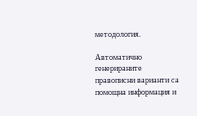методология.

Автоматично генерираните правописни варианти са помощна информация и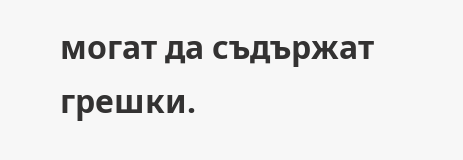могат да съдържат грешки.